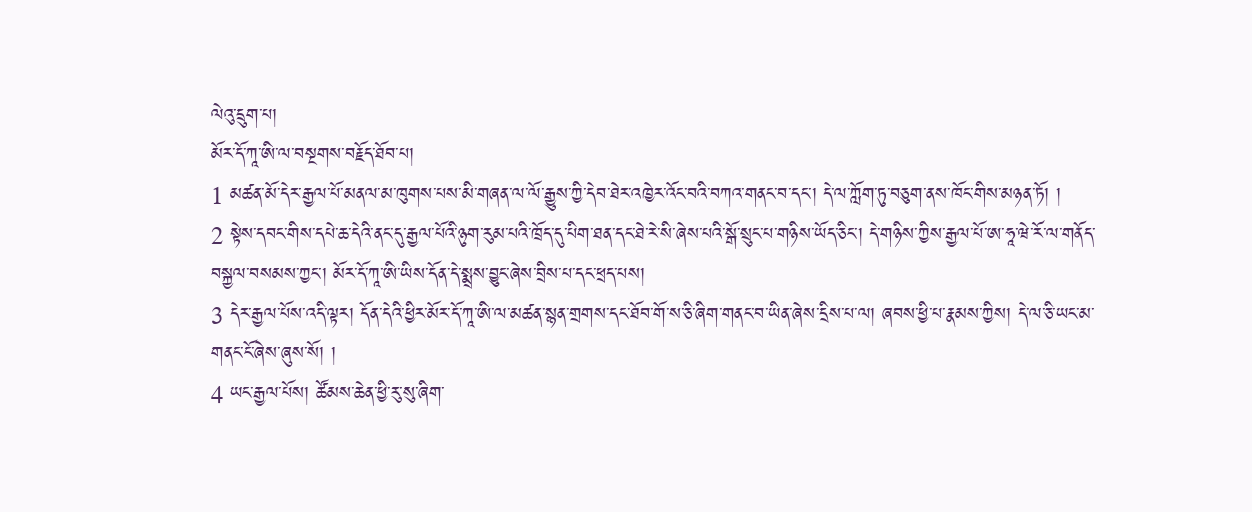ལེའུ་དྲུག་པ།
མོར་དོ་ཀཱ་ཨི་ལ་བསྔགས་བརྗོད་ཐོབ་པ།
1 མཚན་མོ་དེར་རྒྱལ་པོ་མནལ་མ་ཁུགས་པས་མི་གཞན་ལ་ལོ་རྒྱུས་ཀྱི་དེབ་ཐེར་འཁྱེར་འོང་བའི་བཀའ་གནང་བ་དང་། དེ་ལ་ཀློག་ཏུ་བཅུག་ནས་ཁོང་གིས་མཉན་ཏོ། །
2 སྟེས་དབང་གིས་དཔེ་ཆ་དེའི་ནང་དུ་རྒྱལ་པོའི་ཉུག་རུམ་པའི་ཁྲོད་དུ་པིག་ཐན་དང་ཐེ་རེ་སི་ཞེས་པའི་སྒོ་སྲུང་པ་གཉིས་ཡོད་ཅིང་། དེ་གཉིས་ཀྱིས་རྒྱལ་པོ་ཨ་ཧཱ་ཝེ་རོ་ལ་གནོད་བསྐྱལ་བསམས་ཀྱང་། མོར་དོ་ཀཱ་ཨི་ཡིས་དོན་དེ་སྨྲས་བྱུང་ཞེས་བྲིས་པ་དང་ཕྲད་པས།
3 དེར་རྒྱལ་པོས་འདི་ལྟར། དོན་དེའི་ཕྱིར་མོར་དོ་ཀཱ་ཨི་ལ་མཚན་སྙན་གྲགས་དང་ཐོབ་གོ་ས་ཅི་ཞིག་གནང་བ་ཡིན་ཞེས་དྲིས་པ་ལ། ཞབས་ཕྱི་པ་རྣམས་ཀྱིས། དེ་ལ་ཅི་ཡང་མ་གནང་ངོ་ཞེས་ཞུས་སོ། །
4 ཡང་རྒྱལ་པོས། ཚོམས་ཆེན་ཕྱི་རུ་སུ་ཞིག་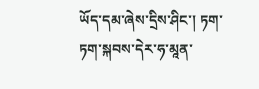ཡོད་དམ་ཞེས་དྲིས་ཤིང་། ཏག་ཏག་སྐབས་དེར་ཧ་མཱན་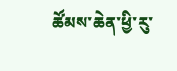ཚོམས་ཆེན་ཕྱི་རུ་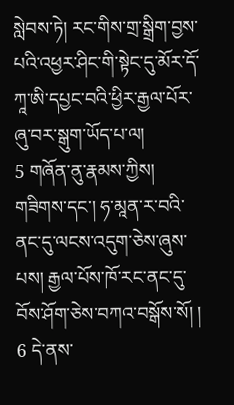སླེབས་ཏེ། རང་གིས་གྲ་སྒྲིག་བྱས་པའི་འཕྱར་ཤིང་གི་སྟེང་དུ་མོར་དོ་ཀཱ་ཨི་དཔྱང་བའི་ཕྱིར་རྒྱལ་པོར་ཞུ་བར་སྒུག་ཡོད་པ་ལ།
5 གཞོན་ནུ་རྣམས་ཀྱིས། གཟིགས་དང་། ཧ་མཱན་ར་བའི་ནང་དུ་ལངས་འདུག་ཅེས་ཞུས་པས། རྒྱལ་པོས་ཁོ་རང་ནང་དུ་བོས་ཤོག་ཅེས་བཀའ་བསྒོས་སོ། །
6 དེ་ནས་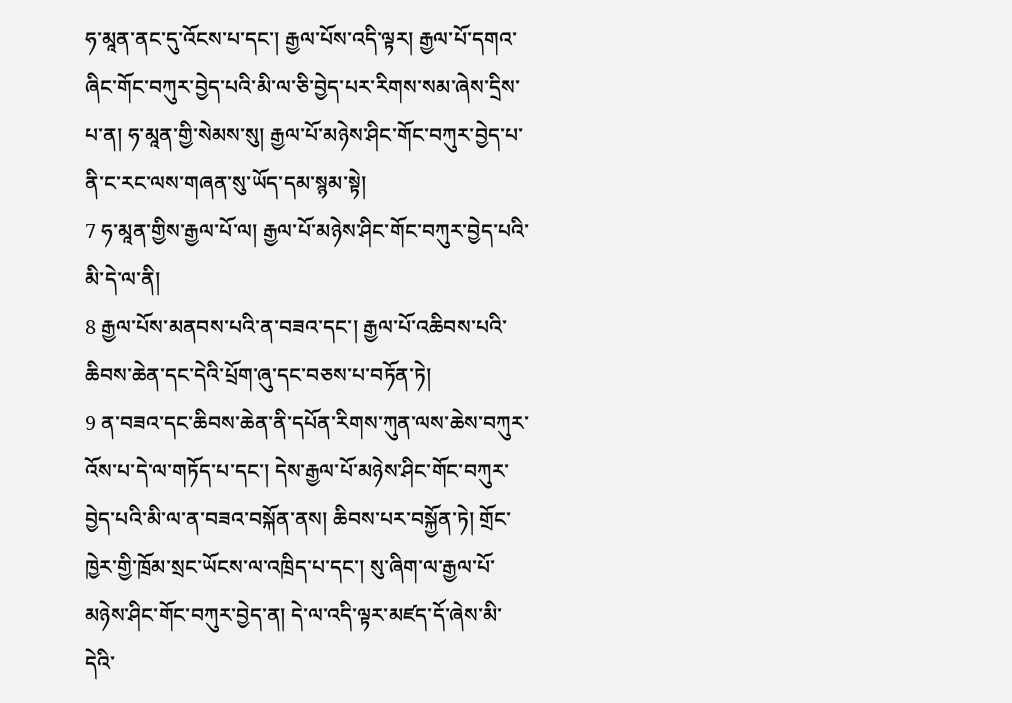ཧ་མཱན་ནང་དུ་འོངས་པ་དང་། རྒྱལ་པོས་འདི་ལྟར། རྒྱལ་པོ་དགའ་ཞིང་གོང་བཀུར་བྱེད་པའི་མི་ལ་ཅི་བྱེད་པར་རིགས་སམ་ཞེས་དྲིས་པ་ན། ཧ་མཱན་གྱི་སེམས་སུ། རྒྱལ་པོ་མཉེས་ཤིང་གོང་བཀུར་བྱེད་པ་ནི་ང་རང་ལས་གཞན་སུ་ཡོད་དམ་སྙམ་སྟེ།
7 ཧ་མཱན་གྱིས་རྒྱལ་པོ་ལ། རྒྱལ་པོ་མཉེས་ཤིང་གོང་བཀུར་བྱེད་པའི་མི་དེ་ལ་ནི།
8 རྒྱལ་པོས་མནབས་པའི་ན་བཟའ་དང་། རྒྱལ་པོ་འཆིབས་པའི་ཆིབས་ཆེན་དང་དེའི་པྲོག་ཞུ་དང་བཅས་པ་བཏོན་ཏེ།
9 ན་བཟའ་དང་ཆིབས་ཆེན་ནི་དཔོན་རིགས་ཀུན་ལས་ཆེས་བཀུར་འོས་པ་དེ་ལ་གཏོད་པ་དང་། དེས་རྒྱལ་པོ་མཉེས་ཤིང་གོང་བཀུར་བྱེད་པའི་མི་ལ་ན་བཟའ་བསྐོན་ནས། ཆིབས་པར་བསྐྱོན་ཏེ། གྲོང་ཁྱེར་གྱི་ཁྲོམ་སྲང་ཡོངས་ལ་འཁྲིད་པ་དང་། སུ་ཞིག་ལ་རྒྱལ་པོ་མཉེས་ཤིང་གོང་བཀུར་བྱེད་ན། དེ་ལ་འདི་ལྟར་མཛད་དོ་ཞེས་མི་དེའི་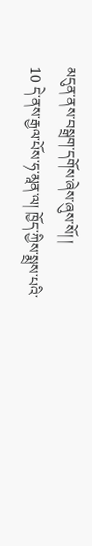མདུན་ནས་བསྒྲག་དགོས་ཞེས་ཞུས་སོ། །
10 དེ་ནས་རྒྱལ་པོས་ཧ་མཱན་ལ། ཁྱོད་ཀྱིས་སྨྲས་པའི་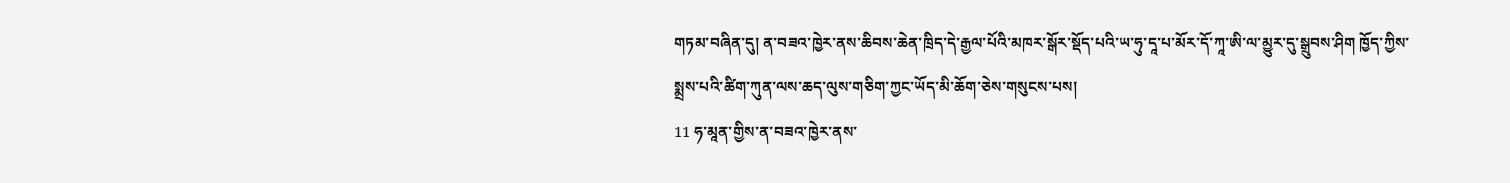གཏམ་བཞིན་དུ། ན་བཟའ་ཁྱེར་ནས་ཆིབས་ཆེན་ཁྲིད་དེ་རྒྱལ་པོའི་མཁར་སྒོར་སྡོད་པའི་ཡ་ཧུ་དཱ་པ་མོར་དོ་ཀཱ་ཨི་ལ་མྱུར་དུ་སྒྲུབས་ཤིག ཁྱོད་ཀྱིས་སྨྲས་པའི་ཚིག་ཀུན་ལས་ཆད་ལུས་གཅིག་ཀྱང་ཡོད་མི་ཆོག་ཅེས་གསུངས་པས།
11 ཧ་མཱན་གྱིས་ན་བཟའ་ཁྱེར་ནས་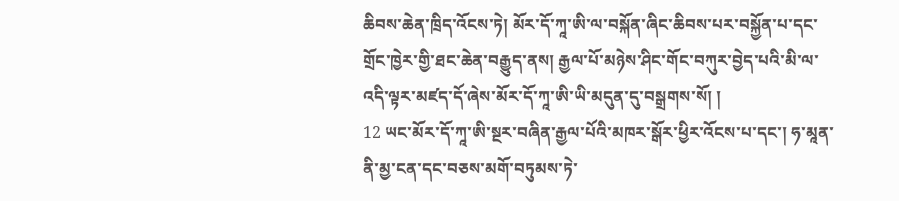ཆིབས་ཆེན་ཁྲིད་འོངས་ཏེ། མོར་དོ་ཀཱ་ཨི་ལ་བསྐོན་ཞིང་ཆིབས་པར་བསྐྱོན་པ་དང་གྲོང་ཁྱེར་གྱི་ཐང་ཆེན་བརྒྱུད་ནས། རྒྱལ་པོ་མཉེས་ཤིང་གོང་བཀུར་བྱེད་པའི་མི་ལ་འདི་ལྟར་མཛད་དོ་ཞེས་མོར་དོ་ཀཱ་ཨི་ཡི་མདུན་དུ་བསྒྲགས་སོ། །
12 ཡང་མོར་དོ་ཀཱ་ཨི་སྔར་བཞིན་རྒྱལ་པོའི་མཁར་སྒོར་ཕྱིར་འོངས་པ་དང་། ཧ་མཱན་ནི་མྱ་ངན་དང་བཅས་མགོ་བཏུམས་ཏེ་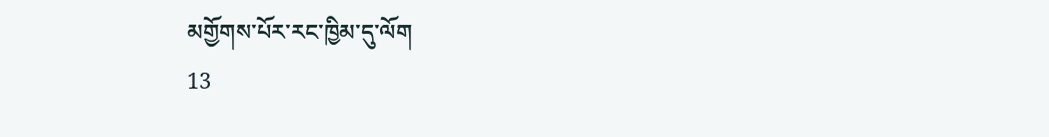མགྱོགས་པོར་རང་ཁྱིམ་དུ་ལོག
13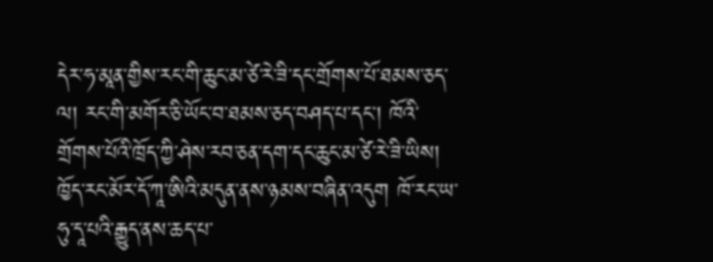དེར་ཧ་མཱན་གྱིས་རང་གི་ཆུང་མ་ཙེ་རེ་ཟི་དང་གྲོགས་པོ་ཐམས་ཅད་ལ། རང་གི་མགོར་ཅི་ཡོང་བ་ཐམས་ཅད་བཤད་པ་དང་། ཁོའི་གྲོགས་པོའི་ཁྲོད་ཀྱི་ཤེས་རབ་ཅན་དག་དང་ཆུང་མ་ཙེ་རེ་ཟི་ཡིས། ཁྱོད་རང་མོར་དོ་ཀཱ་ཨིའི་མདུན་ནས་ཉམས་བཞིན་འདུག ཁོ་རང་ཡ་ཧུ་དཱ་པའི་རྒྱུད་ནས་ཆད་པ་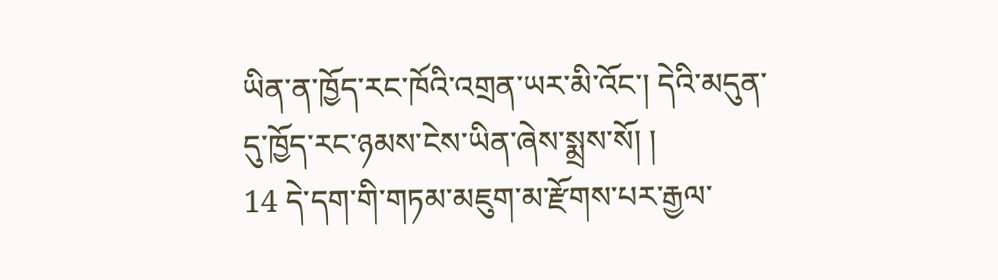ཡིན་ན་ཁྱོད་རང་ཁོའི་འགྲན་ཡར་མི་འོང་། དེའི་མདུན་དུ་ཁྱོད་རང་ཉམས་ངེས་ཡིན་ཞེས་སྨྲས་སོ། །
14 དེ་དག་གི་གཏམ་མཇུག་མ་རྫོགས་པར་རྒྱལ་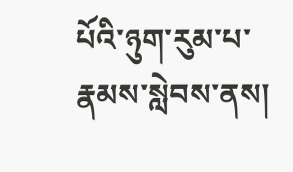པོའི་ཉུག་རུམ་པ་རྣམས་སླེབས་ནས།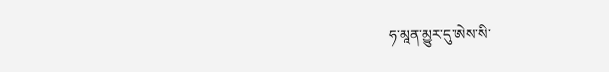ཧ་མཱན་མྱུར་དུ་ཨེས་སི་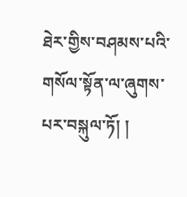ཐེར་གྱིས་བཤམས་པའི་གསོལ་སྟོན་ལ་ཞུགས་པར་བསྐུལ་ཏོ། །